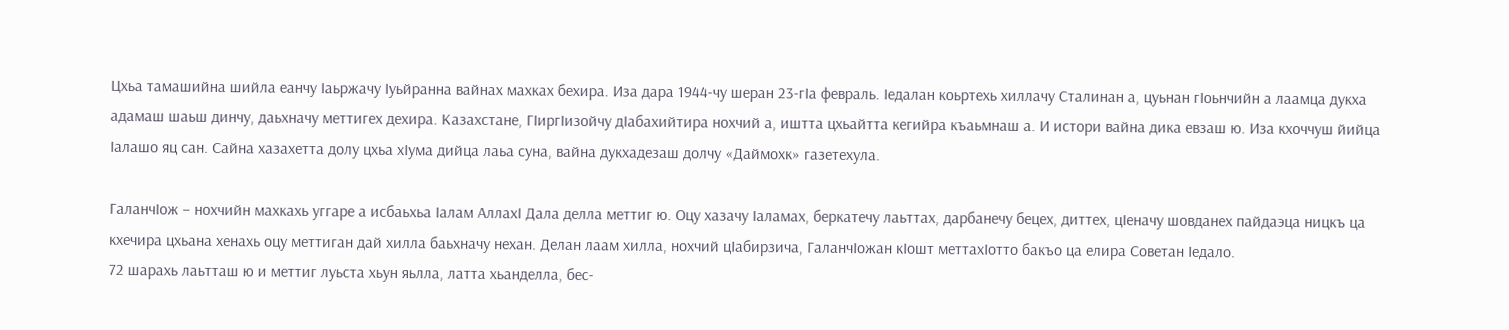Цхьа тамашийна шийла еанчу Iаьржачу Iуьйранна вайнах махках бехира. Иза дара 1944-чу шеран 23-гIа февраль. Iедалан коьртехь хиллачу Сталинан а, цуьнан гIоьнчийн а лаамца дукха адамаш шаьш динчу, даьхначу меттигех дехира. Казахстане, ГIиргIизойчу дIабахийтира нохчий а, иштта цхьайтта кегийра къаьмнаш а. И истори вайна дика евзаш ю. Иза кхоччуш йийца Iалашо яц сан. Сайна хазахетта долу цхьа хIума дийца лаьа суна, вайна дукхадезаш долчу «Даймохк» газетехула.

ГаланчIож – нохчийн махкахь уггаре а исбаьхьа Iалам АллахI Дала делла меттиг ю. Оцу хазачу Iаламах, беркатечу лаьттах, дарбанечу бецех, диттех, цIеначу шовданех пайдаэца ницкъ ца кхечира цхьана хенахь оцу меттиган дай хилла баьхначу нехан. Делан лаам хилла, нохчий цIабирзича, ГаланчIожан кIошт меттахIотто бакъо ца елира Советан Iедало.
72 шарахь лаьтташ ю и меттиг луьста хьун яьлла, латта хьанделла, бес-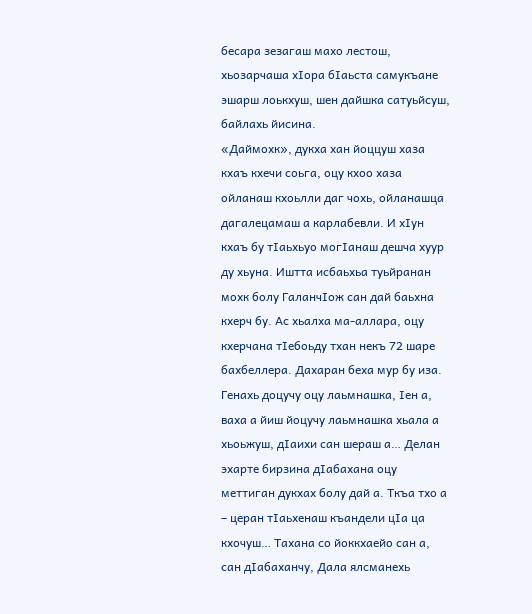бесара зезагаш махо лестош, хьозарчаша хIора бIаьста самукъане эшарш лоькхуш, шен дайшка сатуьйсуш, байлахь йисина.
«Даймохк», дукха хан йоццуш хаза кхаъ кхечи соьга, оцу кхоо хаза ойланаш кхоьлли даг чохь, ойланашца дагалецамаш а карлабевли. И хIун кхаъ бу тIаьхьуо могIанаш дешча хуур ду хьуна. Иштта исбаьхьа туьйранан мохк болу ГаланчIож сан дай баьхна кхерч бу. Ас хьалха ма-аллара, оцу кхерчана тIебоьду тхан некъ 72 шаре бахбеллера. Дахаран беха мур бу иза. Генахь доцучу оцу лаьмнашка, Iен а, ваха а йиш йоцучу лаьмнашка хьала а хьоьжуш, дIаихи сан шераш а… Делан эхарте бирзина дIабахана оцу меттиган дукхах болу дай а. Ткъа тхо а – церан тIаьхенаш къандели цIа ца кхочуш… Тахана со йоккхаейо сан а, сан дIабаханчу, Дала ялсманехь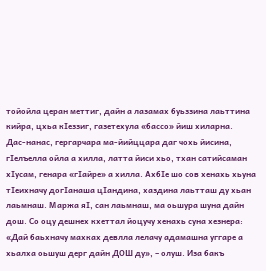тойойла церан меттиг, дайн а лазамах буьззина лаьттина кийра, цхьа кIеззиг, газетехула «бассо» йиш хиларна.
Дас-нанас, гергарчара ма-йийццара даг чохь йисина, гIелъелла ойла а хилла, латта йиси хьо, тхан сатийсаман хIусам, генара «гIайре» а хилла. АхбIе шо сов хенахь хьуна тIеихначу догIанаша цIандина, хаздина лаьтташ ду хьан лаьмнаш. Маржа яI, сан лаьмнаш, ма оьшура шуна дайн дош. Со оцу дешнех кхеттал йоцучу хенахь суна хезнера: «Дай баьхначу махках девлла лелачу адамашна уггаре а хьалха оьшуш дерг дайн ДОШ ду», – олуш. Иза бакъ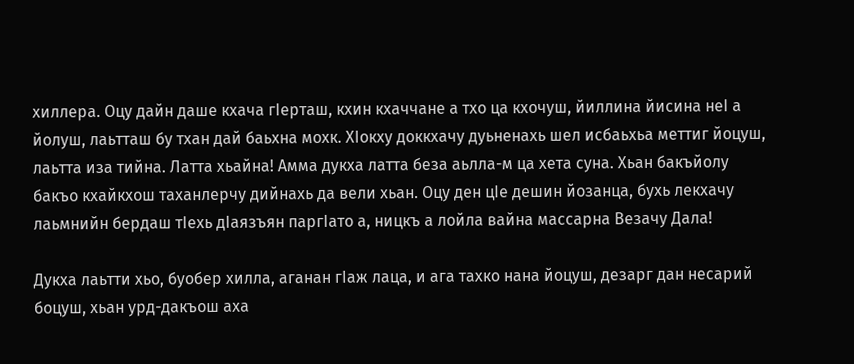хиллера. Оцу дайн даше кхача гIерташ, кхин кхаччане а тхо ца кхочуш, йиллина йисина неI а йолуш, лаьтташ бу тхан дай баьхна мохк. ХIокху доккхачу дуьненахь шел исбаьхьа меттиг йоцуш, лаьтта иза тийна. Латта хьайна! Амма дукха латта беза аьлла-м ца хета суна. Хьан бакъйолу бакъо кхайкхош таханлерчу дийнахь да вели хьан. Оцу ден цIе дешин йозанца, бухь лекхачу лаьмнийн бердаш тIехь дIаязъян паргIато а, ницкъ а лойла вайна массарна Везачу Дала!

Дукха лаьтти хьо, буобер хилла, аганан гIаж лаца, и ага тахко нана йоцуш, дезарг дан несарий боцуш, хьан урд-дакъош аха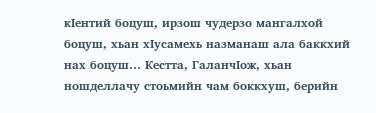кIентий боцуш, ирзош чудерзо мангалхой боцуш, хьан хIусамехь назманаш ала баккхий нах боцуш… Кестта, ГаланчIож, хьан ношделлачу стоьмийн чам боккхуш, берийн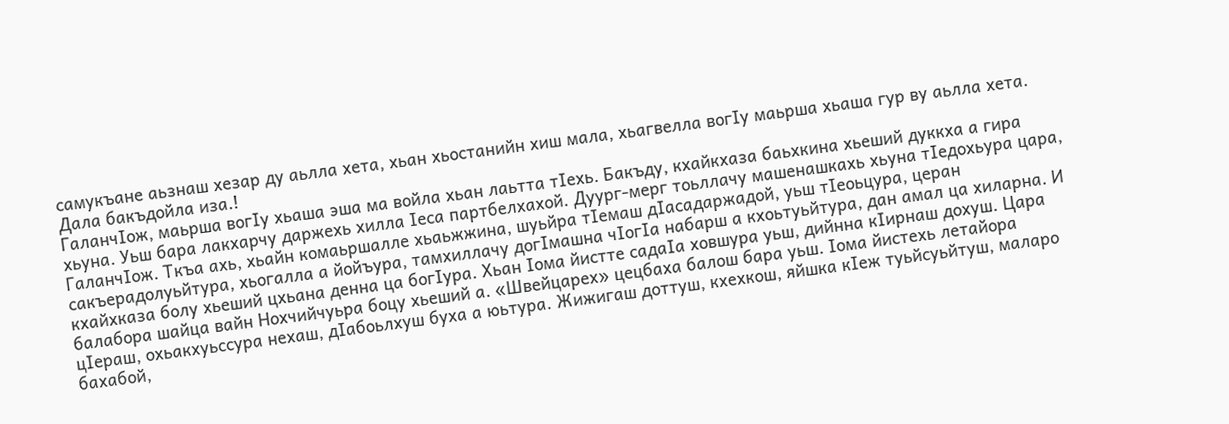самукъане аьзнаш хезар ду аьлла хета, хьан хьостанийн хиш мала, хьагвелла вогIу маьрша хьаша гур ву аьлла хета. Дала бакъдойла иза.!
ГаланчIож, маьрша вогIу хьаша эша ма войла хьан лаьтта тIехь. Бакъду, кхайкхаза баьхкина хьеший дуккха а гира хьуна. Уьш бара лакхарчу даржехь хилла Iеса партбелхахой. Дуург-мерг тоьллачу машенашкахь хьуна тIедохьура цара, ГаланчIож. Ткъа ахь, хьайн комаьршалле хьаьжжина, шуьйра тIемаш дIасадаржадой, уьш тIеоьцура, церан сакъерадолуьйтура, хьогалла а йойъура, тамхиллачу догIмашна чIогIа набарш а кхоьтуьйтура, дан амал ца хиларна. И кхайхказа болу хьеший цхьана денна ца богIура. Хьан Iома йистте садаIа ховшура уьш, дийнна кIирнаш дохуш. Цара балабора шайца вайн Нохчийчуьра боцу хьеший а. «Швейцарех» цецбаха балош бара уьш. Iома йистехь летайора цIераш, охьакхуьссура нехаш, дIабоьлхуш буха а юьтура. Жижигаш доттуш, кхехкош, яйшка кIеж туьйсуьйтуш, маларо бахабой,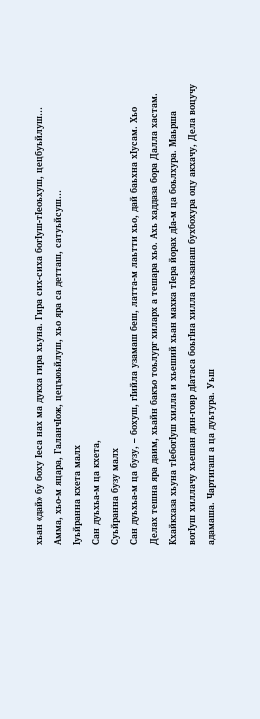хьан «дай» бу боху Iеса нах ма дукха гира хьуна. Гира сих-сиха богIуш-тIеоьхуш, цецбуьйлуш…
Амма, хьо-м яцара, ГаланчIож, цецъюьйлуш, хьо яра са детташ, сатуьйсуш…
Iуьйранна кхета малх
Сан дуьхьа-м ца кхета,
Суьйранна бузу малх
Сан дуьхьа-м ца бузу, – бохуш, гIийла узамаш беш, латта-м лаьтти хьо, дай баьхна хIусам. Хьо Делах тешна яра даим, хьайн бакъо тоьлург хиларх а тешара хьо. Ахь хаддаза бора Далла хастам. Кхайкхаза хьуна тIебогIуш хилла и хьеший хьан махка тIера йорах дIа-м ца боьлхура. Маьрша вогIуш хиллачу хьешан дин-говр дIатаса боьгIна хилла гоьзанаш бухбохура оцу акхачу, Дела воцучу адамаша. Чартигаш а ца дуьтура. Уьш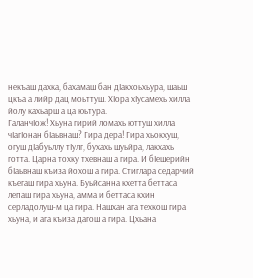некъаш дахка, бахамаш бан дIакхоьхьура, шаьш цкъа а лийр дац моьттуш. ХIора хIусамехь хилла йолу кахьарш а ца юьтура.
ГаланчIож! Хьуна гирий ломахь юттуш хилла чIагIонан бIаьвнаш? Гира дера! Гира хьокхуш, огуш дIабуьллу тIулг, бухахь шуьйра, лакхахь готта. Царна тохку тхевнаш а гира. И бIешерийн бIаьвнаш къиза йохош а гира. Стиглара седарчий къегаш гира хьуна. Буьйсанна кхетта беттаса лепаш гира хьуна, амма и беттаса кхин серладолуш-м ца гира. Нашхан ага техкош гира хьуна, и ага къиза дагош а гира. Цхьана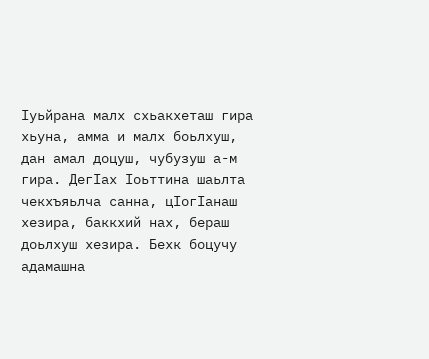Iуьйрана малх схьакхеташ гира хьуна, амма и малх боьлхуш, дан амал доцуш, чубузуш а-м гира. ДегIах Iоьттина шаьлта чекхъяьлча санна, цIогIанаш хезира, баккхий нах, бераш доьлхуш хезира. Бехк боцучу адамашна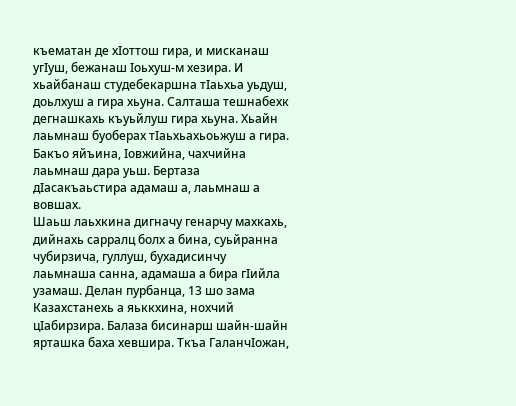къематан де хIоттош гира, и мисканаш угIуш, бежанаш Iоьхуш-м хезира. И хьайбанаш студебекаршна тIаьхьа уьдуш, доьлхуш а гира хьуна. Салташа тешнабехк дегнашкахь къуьйлуш гира хьуна. Хьайн лаьмнаш буоберах тIаьхьахьоьжуш а гира. Бакъо яйъина, Iовжийна, чахчийна лаьмнаш дара уьш. Бертаза дIасакъаьстира адамаш а, лаьмнаш а вовшах.
Шаьш лаьхкина дигначу генарчу махкахь, дийнахь сарралц болх а бина, суьйранна чубирзича, гуллуш, бухадисинчу лаьмнаша санна, адамаша а бира гIийла узамаш. Делан пурбанца, 13 шо зама Казахстанехь а яьккхина, нохчий цIабирзира. Балаза бисинарш шайн-шайн ярташка баха хевшира. Ткъа ГаланчIожан,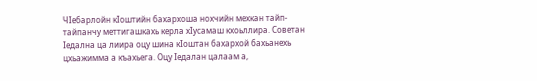ЧIебарлойн кIоштийн бахархоша нохчийн мехкан тайп-тайпанчу меттигашкахь керла хIусамаш кхоьллира. Советан Iедална ца лиира оцу шина кIоштан бахархой бахьанехь цхьажимма а къахьега. Оцу Iедалан цалаам а,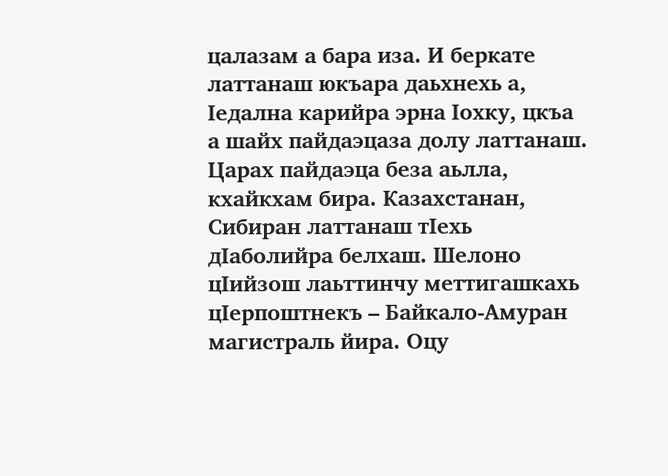цалазам а бара иза. И беркате латтанаш юкъара даьхнехь а, Iедална карийра эрна Iохку, цкъа а шайх пайдаэцаза долу латтанаш. Царах пайдаэца беза аьлла, кхайкхам бира. Казахстанан, Сибиран латтанаш тIехь дIаболийра белхаш. Шелоно цIийзош лаьттинчу меттигашкахь цIерпоштнекъ – Байкало-Амуран магистраль йира. Оцу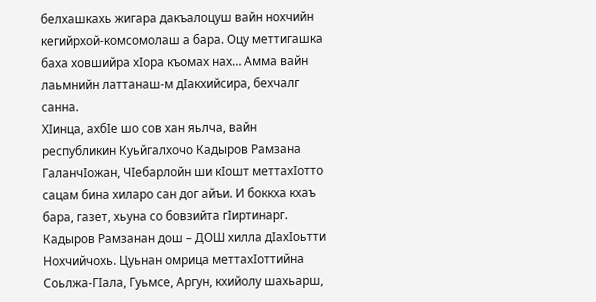белхашкахь жигара дакъалоцуш вайн нохчийн кегийрхой-комсомолаш а бара. Оцу меттигашка баха ховшийра хIора къомах нах… Амма вайн лаьмнийн латтанаш-м дIакхийсира, бехчалг санна.
ХIинца, ахбIе шо сов хан яьлча, вайн республикин Куьйгалхочо Кадыров Рамзана ГаланчIожан, ЧIебарлойн ши кIошт меттахIотто сацам бина хиларо сан дог айъи. И боккха кхаъ бара, газет, хьуна со бовзийта гIиртинарг. Кадыров Рамзанан дош – ДОШ хилла дIахIоьтти Нохчийчохь. Цуьнан омрица меттахIоттийна Соьлжа-ГIала, Гуьмсе, Аргун, кхийолу шахьарш,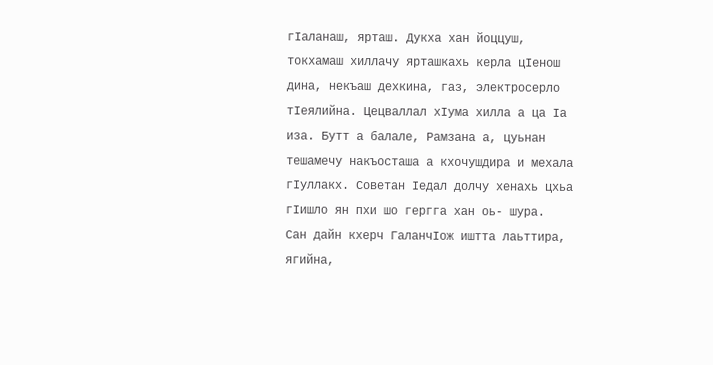гIаланаш, ярташ. Дукха хан йоццуш, токхамаш хиллачу ярташкахь керла цIенош дина, некъаш дехкина, газ, электросерло тIеялийна. Цецваллал хIума хилла а ца Iа иза. Бутт а балале, Рамзана а, цуьнан тешамечу накъосташа а кхочушдира и мехала гIуллакх. Советан Iедал долчу хенахь цхьа гIишло ян пхи шо гергга хан оь- шура.
Сан дайн кхерч ГаланчIож иштта лаьттира, ягийна,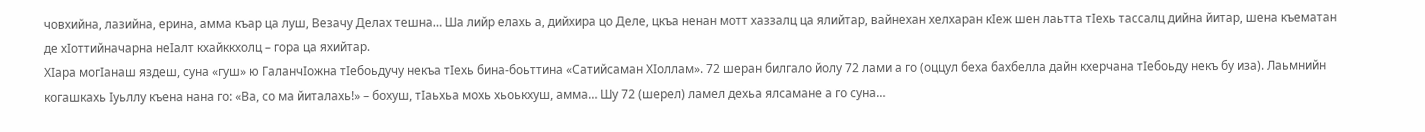човхийна, лазийна, ерина, амма къар ца луш, Везачу Делах тешна… Ша лийр елахь а, дийхира цо Деле, цкъа ненан мотт хаззалц ца ялийтар, вайнехан хелхаран кIеж шен лаьтта тIехь тассалц дийна йитар, шена къематан де хIоттийначарна неIалт кхайккхолц – гора ца яхийтар.
ХIара могIанаш яздеш, суна «гуш» ю ГаланчIожна тIебоьдучу некъа тIехь бина-боьттина «Сатийсаман ХIоллам». 72 шеран билгало йолу 72 лами а го (оццул беха бахбелла дайн кхерчана тIебоьду некъ бу иза). Лаьмнийн когашкахь Iуьллу къена нана го: «Ва, со ма йиталахь!» – бохуш, тIаьхьа мохь хьоькхуш, амма… Шу 72 (шерел) ламел дехьа ялсамане а го суна…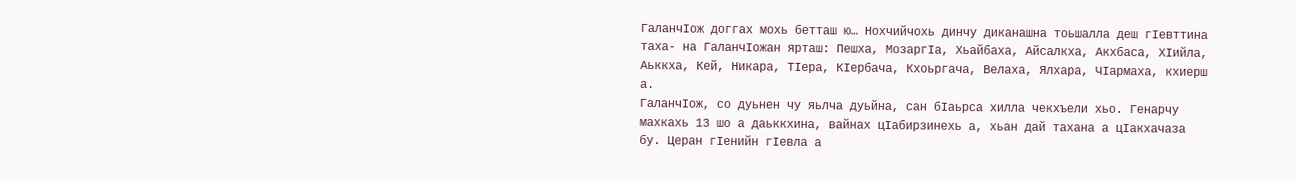ГаланчIож доггах мохь бетташ ю… Нохчийчохь динчу диканашна тоьшалла деш гIевттина таха- на ГаланчIожан ярташ: Пешха, МозаргIа, Хьайбаха, Айсалкха, Акхбаса, ХIийла, Аьккха, Кей, Никара, ТIера, КIербача, Кхоьргача, Велаха, Ялхара, ЧIармаха, кхиерш а.
ГаланчIож, со дуьнен чу яьлча дуьйна, сан бIаьрса хилла чекхъели хьо. Генарчу махкахь 13 шо а даьккхина, вайнах цIабирзинехь а, хьан дай тахана а цIакхачаза бу. Церан гIенийн гIевла а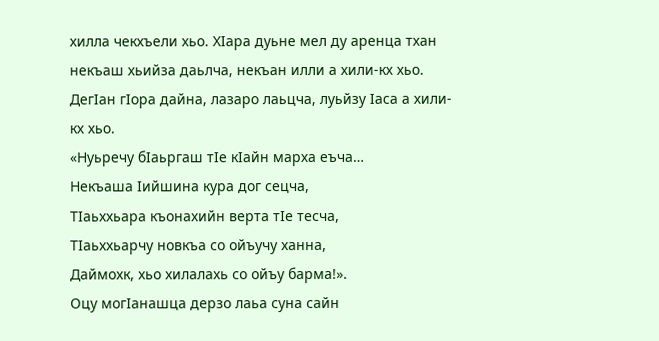хилла чекхъели хьо. ХIара дуьне мел ду аренца тхан некъаш хьийза даьлча, некъан илли а хили-кх хьо. ДегIан гIора дайна, лазаро лаьцча, луьйзу Iаса а хили-кх хьо.
«Нуьречу бIаьргаш тIе кIайн марха еъча…
Некъаша Iийшина кура дог сецча,
ТIаьххьара къонахийн верта тIе тесча,
ТIаьххьарчу новкъа со ойъучу ханна,
Даймохк, хьо хилалахь со ойъу барма!».
Оцу могIанашца дерзо лаьа суна сайн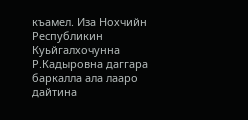къамел. Иза Нохчийн Республикин Куьйгалхочунна Р.Кадыровна даггара баркалла ала лааро дайтина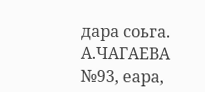дара соьга.
А.ЧАГАЕВА
№93, еара,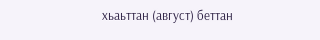хьаьттан (август) беттан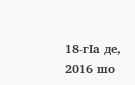18-гIа де, 2016 шо